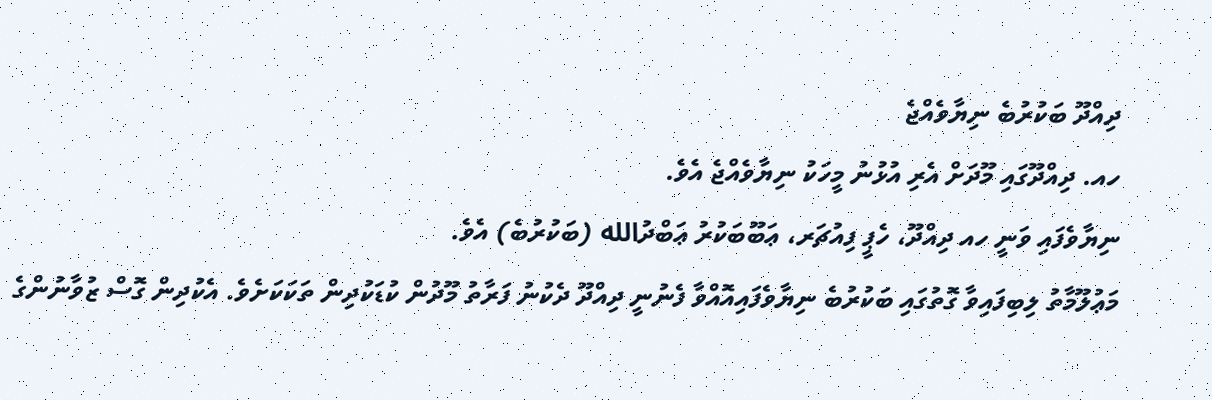ދިއްދޫ ބަކުރުބެ ނިޔާވެއްޖެ
ހއ. ދިއްދޫގައި މޫދަށް އެރި އުޅުނު މީހަކު ނިޔާވެއްޖެ އެވެ.
ނިޔާވެފައި ވަނީ ހއ ދިއްދޫ، ހެޕީ ފިއުޗަރ، ޢަބޫބަކުރު ޢަބްދުالله (ބަކުރުބެ) އެވެ.
މަޢުލޫމާތު ލިބިފައިވާ ގޮތުގައި ބަކުރުބެ ނިޔާވެފައިއޮއްވާ ފެނުނީ ދިއްދޫ ދެކުނު ފަރާތު މޫދުން ކުޑަކުދިން ތަކަކަށެވެ. އެކުދިން ގޮސް ޒުވާނުންގެ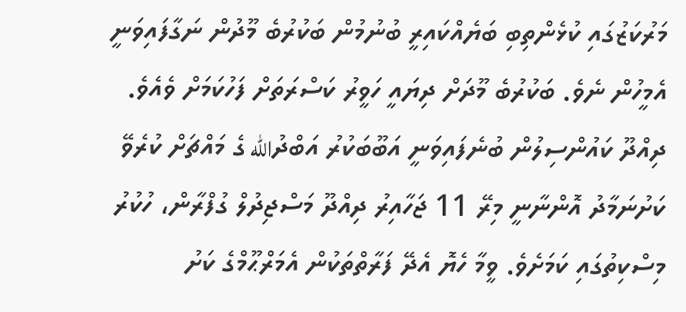މަރުކަޒުގައި ކުޅެންތިބި ބަޔެއްކައިރީ ބުނުމުން ބަކުރުބެ މޫދުން ނަގާފައިވަނީ އެމީހުން ނެވެ. ބަކުރުބެ މޫދަށް ދިޔައީ ހަވީރު ކަސްރަތަށް ފަހުކަމަށް ވެއެވެ.
ދިއްދޫ ކައުންސިލުން ބުނެފައިވަނީ އަބޫބަކުރު އަބްދުالله ގެ މައްޗަށް ކުރެވޭ ކަށުނަމާދު އޮންނާނީ މިރޭ 11 ޖަހާއިރު ދިއްދޫ މަސްޖިދުލް ގުފްރާން، ހުކުރު މިސްކިތުގައި ކަމަށެވެ. ވީމާ ހެޔޮ އެދޭ ފަރާތްތަކުން އެމަރްޙޫމްގެ ކަށު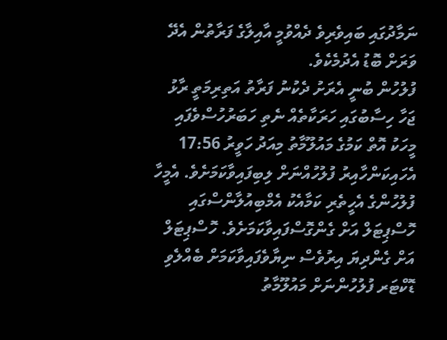ނަމާދުގައި ބައިވެރިވެ ދެއްވުމީ އާއިލާގެ ފަރާތުން އެދޭ ވަރަށް ބޮޑު އެދުމެކެވެ.
ފުލުހުން ބުނީ އެރަށު ދެކުނު ފަރާތު އަތިރިމަތީ ރާޅު ޖަހާ ހިސާބުގައި ހަރަކާތެއް ނެތި ހަބަރުހުސްވެފައި މީހަކު އޮތް ކަމުގެ މައުލޫމާތު މިއަދު ހަވީރު 17:56 އެހައިކަންހާއިރު ފުލުހުއްނަށް ލިބިފައިވާކަމަށެވެ. އެމީހާ ފުލުހުންގެ އެހީތެރި ކަމާއެކު އެމްބިއުލާންސްގައި ހޮސްޕިޓަލް އަށް ގެންގޮސްފައިވާކަމަށެވެ. ހޮސްޕިޓަލް އަށް ގެންދިޔަ އިރުވެސް ނިޔާވެފައިވާކަމަށް ބެއްލެވި ޑޮކްޓަރ ފުލުހުންނަށް މައުލޫމާތު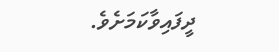ދީފައިވާކަމަށެވެ.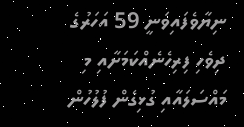ނިޔާވެފައިވަނީ 59 އަހަރުގެ ދިވެހި ފިރިހެނެއްކަމަށާއި މި މައްސަލައާއި ގުޅިގެން ފުލުހުން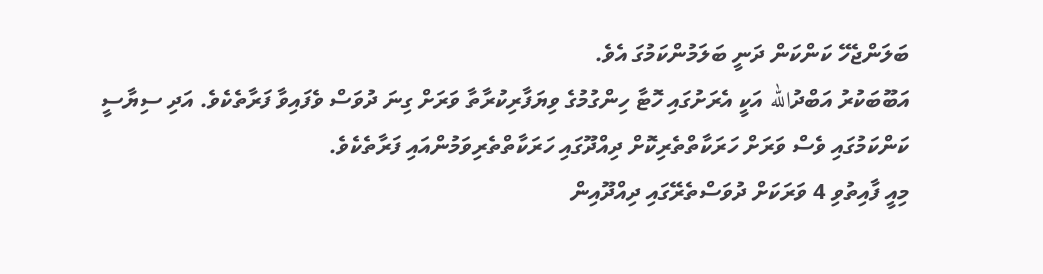ބަލަންޖެހޭ ކަންކަން ދަނީ ބަލަމުންކަމުގަ އެވެ.
އަބޫބަކުރު އަބްދުالله އަކީ އެރަށުގައި ހޮޓާ ހިންގުމުގެ ވިޔަފާރިކުރާތާ ވަރަށް ގިނަ ދުވަސް ވެފައިވާ ފަރާތެކެވެ. އަދި ސިޔާސީ ކަންކަމުގައި ވެސް ވަރަށް ހަރަކާތްތެރިކޮށް ދިއްދޫގައި ހަރަކާތްތެރިވަމުންއައި ފަރާތެކެވެ.
މިއީ ފާއިތުވި 4 ވަރަކަށް ދުވަސްތެރޭގައި ދިއްދޫއިން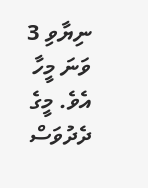ނިޔާވި 3 ވަނަ މީހާ އެވެ. މީގެ ދެދުވަސް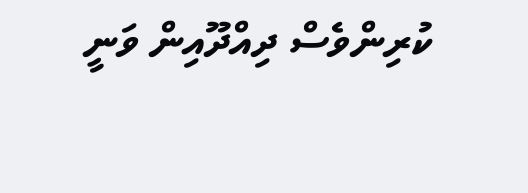ކުރިންވެސް ދިއްދޫއިން ވަނީ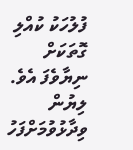ފުލުހަކު ކުއްލި ގޮތަކަށް ނިޔާވެފަ އެވެ.
ލިޔުން ވިދާޅުވުމަށްފަހު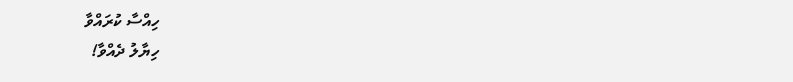ހިއްސާ ކުރައްވާ
ހިޔާލު ދެއްވާ!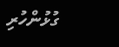ގުޅުންހުރި